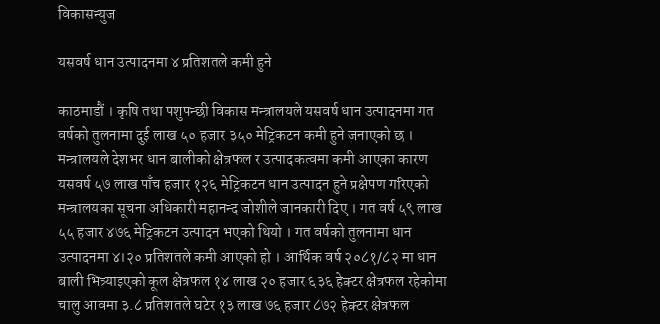विकासन्युज

यसवर्ष धान उत्पादनमा ४ प्रतिशतले कमी हुने

काठमाडौं । कृषि तथा पशुपन्छी विकास मन्त्रालयले यसवर्ष धान उत्पादनमा गत वर्षको तुलनामा दुई लाख ५० हजार ३५० मेट्रिकटन कमी हुने जनाएको छ ।  मन्त्रालयले देशभर धान बालीको क्षेत्रफल र उत्पादकत्वमा कमी आएका कारण यसवर्ष ५७ लाख पाँच हजार १२६ मेट्रिकटन धान उत्पादन हुने प्रक्षेपण गरिएको मन्त्रालयका सूचना अधिकारी महानन्द जोशीले जानकारी दिए । गत वर्ष ५९ लाख ५५ हजार ४७६ मेट्रिकटन उत्पादन भएको थियो । गत वर्षको तुलनामा धान उत्पादनमा ४।२० प्रतिशतले कमी आएको हो । आर्थिक वर्ष २०८१/८२ मा धान बाली भित्र्याइएको कूल क्षेत्रफल १४ लाख २० हजार ६३६ हेक्टर क्षेत्रफल रहेकोमा चालु आवमा ३.८ प्रतिशतले घटेर १३ लाख ७६ हजार ८७२ हेक्टर क्षेत्रफल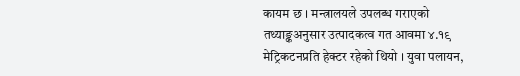कायम छ । मन्त्रालयले उपलब्ध गराएको तथ्याङ्कअनुसार उत्पादकत्व गत आवमा ४.१९ मेट्रिकटनप्रति हेक्टर रहेको थियो । युवा पलायन,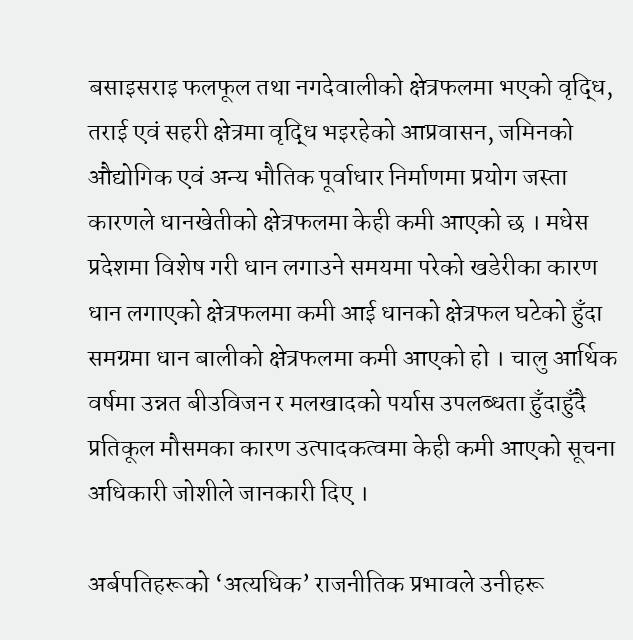बसाइसराइ फलफूल तथा नगदेवालीको क्षेत्रफलमा भएको वृद्धि, तराई एवं सहरी क्षेत्रमा वृद्धि भइरहेको आप्रवासन, जमिनको औद्योगिक एवं अन्य भौतिक पूर्वाधार निर्माणमा प्रयोग जस्ता कारणले धानखेतीको क्षेत्रफलमा केही कमी आएको छ । मधेस प्रदेशमा विशेष गरी धान लगाउने समयमा परेको खडेरीका कारण धान लगाएको क्षेत्रफलमा कमी आई धानको क्षेत्रफल घटेको हुँदा समग्रमा धान बालीको क्षेत्रफलमा कमी आएको हो । चालु आर्थिक वर्षमा उन्नत बीउविजन र मलखादको पर्यास उपलब्धता हुँदाहुँदै प्रतिकूल मौसमका कारण उत्पादकत्वमा केही कमी आएको सूचना अधिकारी जोशीले जानकारी दिए ।

अर्बपतिहरूको ‘अत्यधिक’ राजनीतिक प्रभावले उनीहरू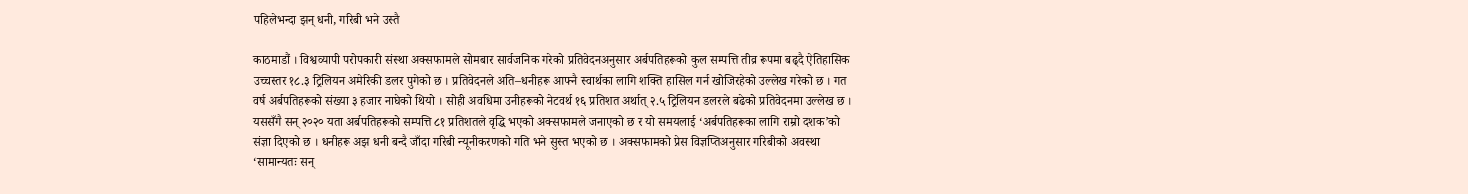पहिलेभन्दा झन् धनी, गरिबी भने उस्तै

काठमाडौं । विश्वव्यापी परोपकारी संस्था अक्सफामले सोमबार सार्वजनिक गरेको प्रतिवेदनअनुसार अर्बपतिहरूको कुल सम्पत्ति तीव्र रूपमा बढ्दै ऐतिहासिक उच्चस्तर १८.३ ट्रिलियन अमेरिकी डलर पुगेको छ । प्रतिवेदनले अति–धनीहरू आफ्नै स्वार्थका लागि शक्ति हासिल गर्न खोजिरहेको उल्लेख गरेको छ । गत वर्ष अर्बपतिहरूको संख्या ३ हजार नाघेको थियो । सोही अवधिमा उनीहरूको नेटवर्थ १६ प्रतिशत अर्थात् २.५ ट्रिलियन डलरले बढेको प्रतिवेदनमा उल्लेख छ । यससँगै सन् २०२० यता अर्बपतिहरूको सम्पत्ति ८१ प्रतिशतले वृद्धि भएको अक्सफामले जनाएको छ र यो समयलाई ‘अर्बपतिहरूका लागि राम्रो दशक’को संज्ञा दिएको छ । धनीहरू अझ धनी बन्दै जाँदा गरिबी न्यूनीकरणको गति भने सुस्त भएको छ । अक्सफामको प्रेस विज्ञप्तिअनुसार गरिबीको अवस्था ‘सामान्यतः सन्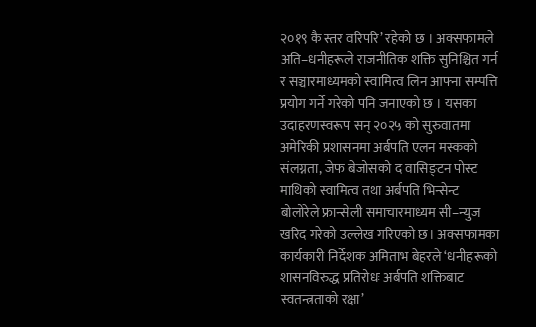२०१९ कै स्तर वरिपरि’ रहेको छ । अक्सफामले अति–धनीहरूले राजनीतिक शक्ति सुनिश्चित गर्न र सञ्चारमाध्यमको स्वामित्व लिन आफ्ना सम्पत्ति प्रयोग गर्ने गरेको पनि जनाएको छ । यसका उदाहरणस्वरूप सन् २०२५ को सुरुवातमा अमेरिकी प्रशासनमा अर्बपति एलन मस्कको संलग्नता, जेफ बेजोसको द वासिङ्टन पोस्ट माथिको स्वामित्व तथा अर्बपति भिन्सेन्ट बोलोरेले फ्रान्सेली समाचारमाध्यम सी–न्युज खरिद गरेको उल्लेख गरिएको छ। अक्सफामका कार्यकारी निर्देशक अमिताभ बेहरले ‘धनीहरूको शासनविरुद्ध प्रतिरोधः अर्बपति शक्तिबाट स्वतन्त्रताको रक्षा’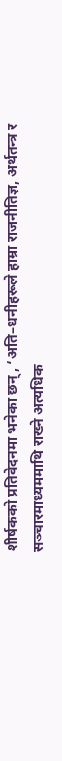शीर्षकको प्रतिवेदनमा भनेका छन्, ‘अति–धनीहरूले हाम्रा राजनीतिज्ञ, अर्थतन्त्र र सञ्चारमाध्यममाथि राख्ने अत्यधिक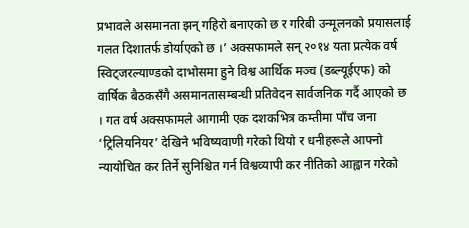प्रभावले असमानता झन् गहिरो बनाएको छ र गरिबी उन्मूलनको प्रयासलाई गलत दिशातर्फ डोर्याएको छ ।’ अक्सफामले सन् २०१४ यता प्रत्येक वर्ष स्विट्जरल्याण्डको दाभोसमा हुने विश्व आर्थिक मञ्च (डब्ल्यूईएफ) को वार्षिक बैठकसँगै असमानतासम्बन्धी प्रतिवेदन सार्वजनिक गर्दै आएको छ । गत वर्ष अक्सफामले आगामी एक दशकभित्र कम्तीमा पाँच जना ‘ट्रिलियनियर’ देखिने भविष्यवाणी गरेको थियो र धनीहरूले आफ्नो न्यायोचित कर तिर्ने सुनिश्चित गर्न विश्वव्यापी कर नीतिको आह्वान गरेको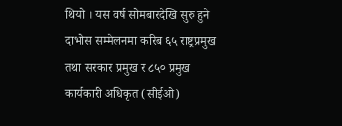थियो । यस वर्ष सोमबारदेखि सुरु हुने दाभोस सम्मेलनमा करिब ६५ राष्ट्रप्रमुख तथा सरकार प्रमुख र ८५० प्रमुख कार्यकारी अधिकृत (सीईओ)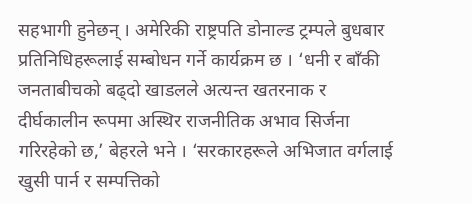सहभागी हुनेछन् । अमेरिकी राष्ट्रपति डोनाल्ड ट्रम्पले बुधबार प्रतिनिधिहरूलाई सम्बोधन गर्ने कार्यक्रम छ । ‘धनी र बाँकी जनताबीचको बढ्दो खाडलले अत्यन्त खतरनाक र दीर्घकालीन रूपमा अस्थिर राजनीतिक अभाव सिर्जना गरिरहेको छ,’ बेहरले भने । ‘सरकारहरूले अभिजात वर्गलाई खुसी पार्न र सम्पत्तिको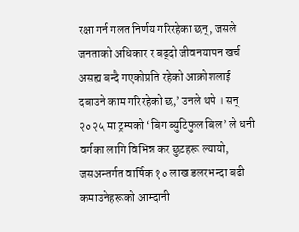रक्षा गर्न गलत निर्णय गरिरहेका छन्, जसले जनताको अधिकार र बढ्दो जीवनयापन खर्च असह्य बन्दै गएकोप्रति रहेको आक्रोशलाई दबाउने काम गरिरहेको छ,’ उनले थपे । सन् २०२५ मा ट्रम्पको ‘बिग ब्युटिफुल बिल’ ले धनी वर्गका लागि विभिन्न कर छुटहरू ल्यायो, जसअन्तर्गत वार्षिक १० लाख डलरभन्दा बढी कमाउनेहरूको आम्दानी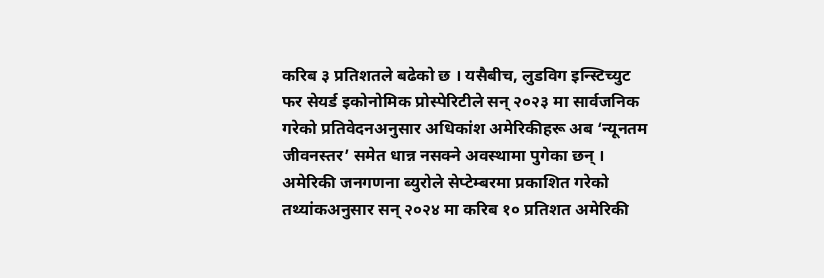करिब ३ प्रतिशतले बढेको छ । यसैबीच, लुडविग इन्स्टिच्युट फर सेयर्ड इकोनोमिक प्रोस्पेरिटीले सन् २०२३ मा सार्वजनिक गरेको प्रतिवेदनअनुसार अधिकांश अमेरिकीहरू अब ‘न्यूनतम जीवनस्तर’ समेत धान्न नसक्ने अवस्थामा पुगेका छन् । अमेरिकी जनगणना ब्युरोले सेप्टेम्बरमा प्रकाशित गरेको तथ्यांकअनुसार सन् २०२४ मा करिब १० प्रतिशत अमेरिकी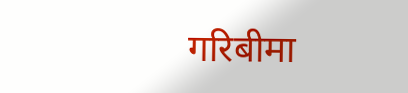गरिबीमा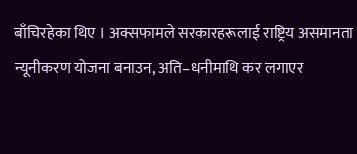बाँचिरहेका थिए । अक्सफामले सरकारहरूलाई राष्ट्रिय असमानता न्यूनीकरण योजना बनाउन, अति–धनीमाथि कर लगाएर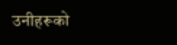उनीहरूको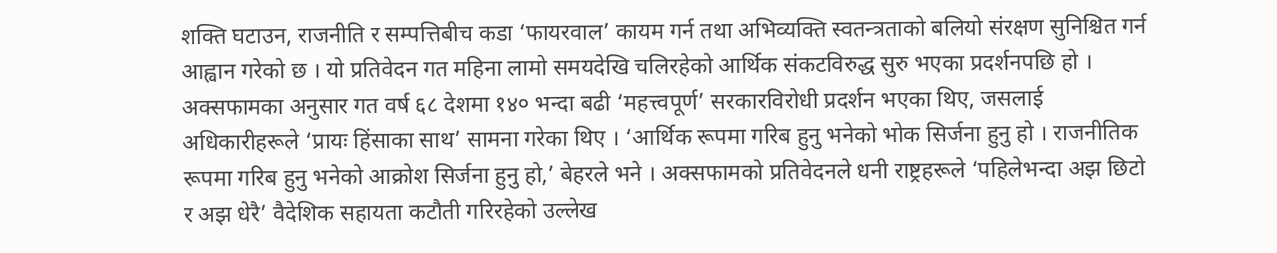शक्ति घटाउन, राजनीति र सम्पत्तिबीच कडा ‘फायरवाल’ कायम गर्न तथा अभिव्यक्ति स्वतन्त्रताको बलियो संरक्षण सुनिश्चित गर्न आह्वान गरेको छ । यो प्रतिवेदन गत महिना लामो समयदेखि चलिरहेको आर्थिक संकटविरुद्ध सुरु भएका प्रदर्शनपछि हो । अक्सफामका अनुसार गत वर्ष ६८ देशमा १४० भन्दा बढी ‘महत्त्वपूर्ण’ सरकारविरोधी प्रदर्शन भएका थिए, जसलाई अधिकारीहरूले ‘प्रायः हिंसाका साथ’ सामना गरेका थिए । ‘आर्थिक रूपमा गरिब हुनु भनेको भोक सिर्जना हुनु हो । राजनीतिक रूपमा गरिब हुनु भनेको आक्रोश सिर्जना हुनु हो,’ बेहरले भने । अक्सफामको प्रतिवेदनले धनी राष्ट्रहरूले ‘पहिलेभन्दा अझ छिटो र अझ धेरै’ वैदेशिक सहायता कटौती गरिरहेको उल्लेख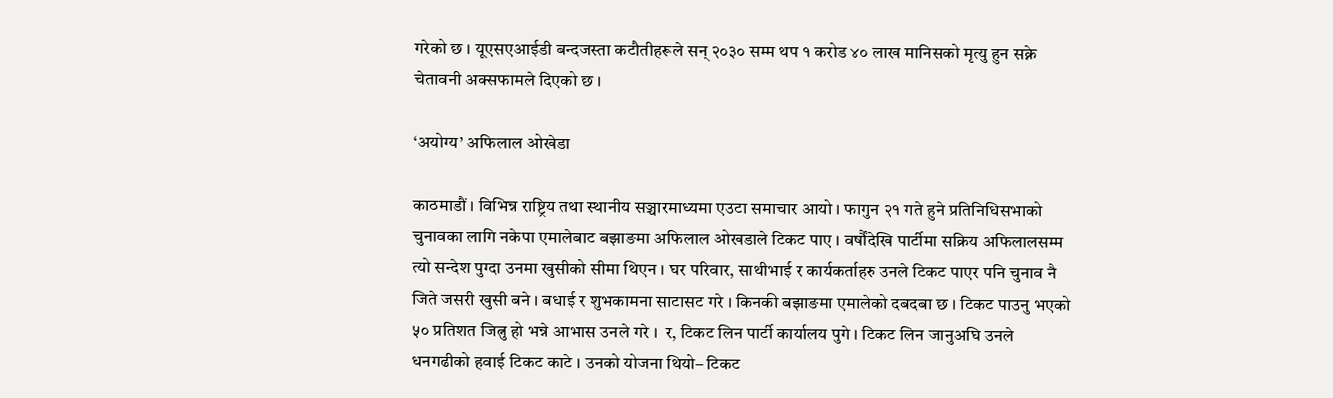गरेको छ । यूएसएआईडी बन्दजस्ता कटौतीहरूले सन् २०३० सम्म थप १ करोड ४० लाख मानिसको मृत्यु हुन सक्ने चेतावनी अक्सफामले दिएको छ ।

‘अयोग्य’ अफिलाल ओखेडा

काठमाडौं । विभिन्न राष्ट्रिय तथा स्थानीय सञ्चारमाध्यमा एउटा समाचार आयो । फागुन २१ गते हुने प्रतिनिधिसभाको चुनावका लागि नकेपा एमालेबाट बझाङमा अफिलाल ओखडाले टिकट पाए । वर्षौंदेखि पार्टीमा सक्रिय अफिलालसम्म त्यो सन्देश पुग्दा उनमा खुसीको सीमा थिएन । घर परिवार, साथीभाई र कार्यकर्ताहरु उनले टिकट पाएर पनि चुनाव नै जिते जसरी खुसी बने । बधाई र शुभकामना साटासट गरे । किनकी बझाङमा एमालेको दबदबा छ । टिकट पाउनु भएको ५० प्रतिशत जित्नु हो भन्ने आभास उनले गरे ।  र, टिकट लिन पार्टी कार्यालय पुगे । टिकट लिन जानुअघि उनले धनगढीको हवाई टिकट काटे । उनको योजना थियो– टिकट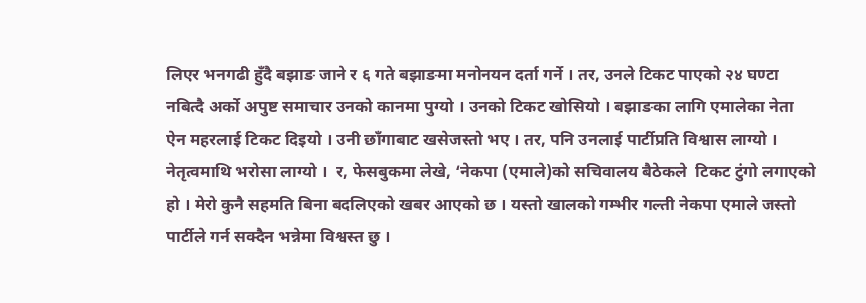लिएर भनगढी हुँदै बझाङ जाने र ६ गते बझाङमा मनोनयन दर्ता गर्ने । तर, उनले टिकट पाएको २४ घण्टा नबित्दै अर्को अपुष्ट समाचार उनको कानमा पुग्यो । उनको टिकट खोसियो । बझाङका लागि एमालेका नेता ऐन महरलाई टिकट दिइयो । उनी छाँगाबाट खसेजस्तो भए । तर, पनि उनलाई पार्टीप्रति विश्वास लाग्यो । नेतृत्वमाथि भरोसा लाग्यो ।  र, फेसबुकमा लेखे, ‘नेकपा (एमाले)को सचिवालय बैठेकले  टिकट टुंगो लगाएको हो । मेरो कुनै सहमति बिना बदलिएको खबर आएको छ । यस्तो खालको गम्भीर गल्ती नेकपा एमाले जस्तो पार्टीले गर्न सक्दैन भन्नेमा विश्वस्त छु ।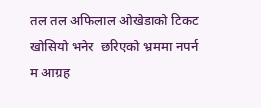तल तल अफिलाल ओखेडाको टिकट खोसियो भनेर  छरिएको भ्रममा नपर्न म आग्रह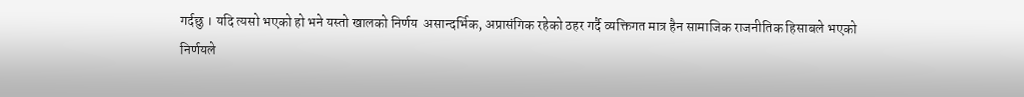गर्दछु । यदि त्यसो भएको हो भने यस्तो खालको निर्णय  असान्दर्भिक, अप्रासंगिक रहेको ठहर गर्दै व्यक्तिगत मात्र हैन सामाजिक राजनीतिक हिसाबले भएको निर्णयले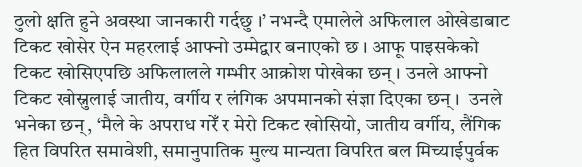ठुलो क्षति हुने अवस्था जानकारी गर्दछु ।’ नभन्दै एमालेले अफिलाल ओखेडाबाट टिकट खोसेर ऐन महरलाई आफ्नो उम्मेद्वार बनाएको छ । आफू पाइसकेको टिकट खोसिएपछि अफिलालले गम्भीर आक्रोश पोखेका छन् । उनले आफ्नो टिकट खोस्नुलाई जातीय, वर्गीय र लंगिक अपमानको संज्ञा दिएका छन् ।  उनले भनेका छन्, ‘मैले के अपराध गरेँ र मेरो टिकट खोसियो, जातीय वर्गीय, लैंगिक हित विपरित समावेशी, समानुपातिक मुल्य मान्यता विपरित बल मिच्याईपुर्वक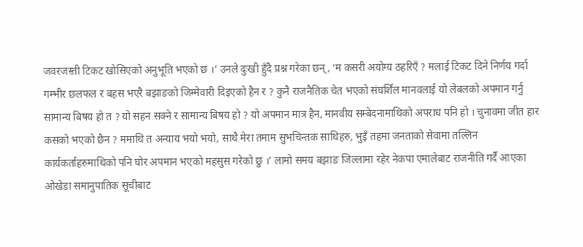जवरजस्ती टिकट खोसिएको अनुभूति भएको छ ।’ उनले दुःखी हुँदै प्रश्न गरेका छन्, ‘म कसरी अयोग्य ठहरिएँ ? मलाई टिकट दिने निर्णय गर्दा गम्भीर छलफल र बहस भएरै बझाङको जिम्मेवारी दिइएको हैन र ? कुनै राजनैतिक चेत भएको संघर्शिल मानवलाई यो लेबलको अपमान गर्नु सामान्य बिषय हो त ? यो सहन सक्ने र सामान्य बिषय हो ? यो अपमान मात्र हैन, मानवीय सम्बेदनामाथिको अपराध पनि हो । चुनावमा जीत हार कसको भएको छैन ? ममाथि त अन्याय भयो भयो, साथै मेरा तमाम सुभचिन्तक साथिहरु, भुइँ तहमा जनताको सेवामा तल्लिन कार्यकर्ताहरुमाथिको पनि घोर अपमान भएको महसुस गरेको छु ।’ लामो समय बझाङ जिल्लामा रहेर नेकपा एमालेबाट राजनीति गर्दै आएका ओखेडा समानुपातिक सूचीबाट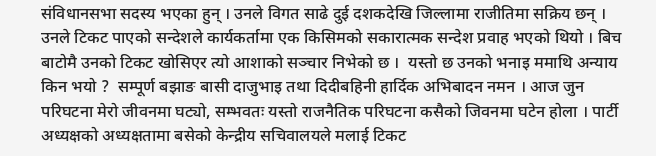संविधानसभा सदस्य भएका हुन् । उनले विगत साढे दुई दशकदेखि जिल्लामा राजीतिमा सक्रिय छन् । उनले टिकट पाएको सन्देशले कार्यकर्तामा एक किसिमको सकारात्मक सन्देश प्रवाह भएको थियो । बिच बाटोमै उनको टिकट खोसिएर त्यो आशाको सञ्चार निभेको छ ।  यस्तो छ उनको भनाइ ममाथि अन्याय किन भयो ?  सम्पूर्ण बझाङ बासी दाजुभाइ तथा दिदीबहिनी हार्दिक अभिबादन नमन । आज जुन परिघटना मेरो जीवनमा घट्यो, सम्भवतः यस्तो राजनैतिक परिघटना कसैको जिवनमा घटेन होला । पार्टी अध्यक्षको अध्यक्षतामा बसेको केन्द्रीय सचिवालयले मलाई टिकट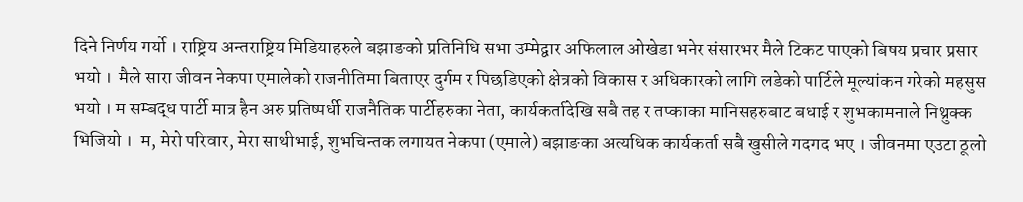दिने निर्णय गर्यो । राष्ट्रिय अन्तराष्ट्रिय मिडियाहरुले बझाङको प्रतिनिधि सभा उम्मेद्वार अफिलाल ओखेडा भनेर संसारभर मैले टिकट पाएको बिषय प्रचार प्रसार भयो ।  मैले सारा जीवन नेकपा एमालेको राजनीतिमा बिताएर दुर्गम र पिछडिएको क्षेत्रको विकास र अधिकारको लागि लडेको पार्टिले मूल्यांकन गरेको महसुस भयो । म सम्बद्ध पार्टी मात्र हैन अरु प्रतिष्पर्धी राजनैतिक पार्टीहरुका नेता, कार्यकर्तादेखि सबै तह र तप्काका मानिसहरुबाट बधाई र शुभकामनाले निथ्रुक्क भिजियो ।  म, मेरो परिवार, मेरा साथीभाई, शुभचिन्तक लगायत नेकपा (एमाले) बझाङका अत्यधिक कार्यकर्ता सबै खुसीले गदगद भए । जीवनमा एउटा ठूलो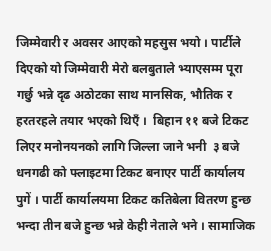जिम्मेवारी र अवसर आएको महसुस भयो । पार्टीले दिएको यो जिम्मेवारी मेरो बलबुताले भ्याएसम्म पूरा गर्छु भन्ने दृढ अठोटका साथ मानसिक, भौतिक र हरतरहले तयार भएको थिएँ ।  बिहान ११ बजे टिकट लिएर मनोनयनको लागि जिल्ला जाने भनी  ३ बजे धनगढी को फ्लाइटमा टिकट बनाएर पार्टी कार्यालय पुगें । पार्टी कार्यालयमा टिकट कतिबेला वितरण हुन्छ भन्दा तीन बजे हुन्छ भन्ने केही नेताले भने । सामाजिक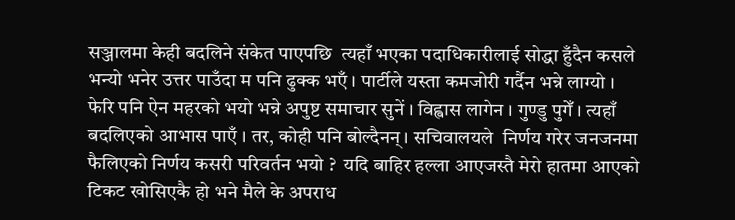सञ्जालमा केही बदलिने संकेत पाएपछि  त्यहाँ भएका पदाधिकारीलाई सोद्धा हुँदैन कसले भन्यो भनेर उत्तर पाउँदा म पनि ढुक्क भएँ । पार्टीले यस्ता कमजोरी गर्दैन भन्ने लाग्यो । फेरि पनि ऐन महरको भयो भन्ने अपुष्ट समाचार सुनें । विह्वास लागेन । गुण्डु पुगेँ । त्यहाँ बदलिएको आभास पाएँ । तर, कोही पनि बोल्दैनन्। सचिवालयले  निर्णय गरेर जनजनमा फैलिएको निर्णय कसरी परिवर्तन भयो ?  यदि बाहिर हल्ला आएजस्तै मेरो हातमा आएको टिकट खोसिएकै हो भने मैले के अपराध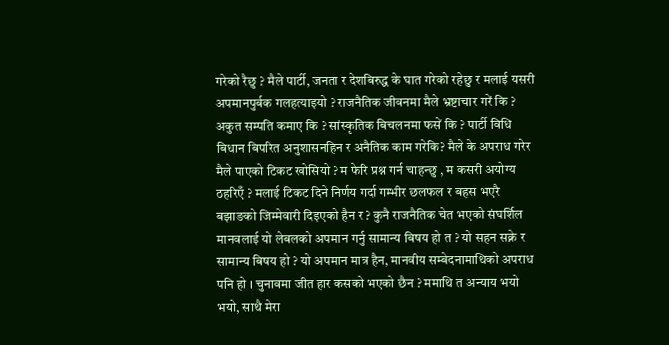गरेको रैछु ? मैले पार्टी, जनता र देशबिरुद्ध के घात गरेको रहेछु र मलाई यसरी अपमानपुर्बक गलहत्याइयो ? राजनैतिक जीवनमा मैले भ्रष्टाचार गरें कि ? अकुत सम्पति कमाए कि ? सांस्कृतिक बिचलनमा फसें कि ? पार्टी विधि बिधान बिपरित अनुशासनहिन र अनैतिक काम गरेकि? मैले के अपराध गरेर मैले पाएको टिकट खोसियो ? म फेरि प्रश्न गर्न चाहन्छु , म कसरी अयोग्य ठहरिएँ ? मलाई टिकट दिने निर्णय गर्दा गम्भीर छलफल र बहस भएरै बझाङको जिम्मेवारी दिइएको हैन र ? कुनै राजनैतिक चेत भएको संघर्शिल मानवलाई यो लेबलको अपमान गर्नु सामान्य बिषय हो त ? यो सहन सक्ने र सामान्य बिषय हो ? यो अपमान मात्र हैन, मानवीय सम्बेदनामाथिको अपराध पनि हो । चुनावमा जीत हार कसको भएको छैन ? ममाथि त अन्याय भयो भयो, साथै मेरा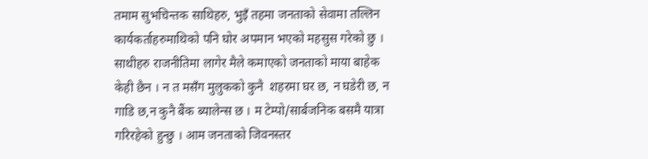तमाम सुभचिन्तक साथिहरु, भुइँ तहमा जनताको सेवामा तल्लिन कार्यकर्ताहरुमाथिको पनि घोर अपमान भएको महसुस गरेको छु । साथीहरु राजनीतिमा लागेर मैले कमाएको जनताको माया बाहेक केही छैन । न त मसँग मुलुकको कुनै  शहरमा घर छ, न घडेरी छ, न गाडि छ,न कुनै बैंक ब्यालेन्स छ । म टेम्पो/सार्बजनिक बसमै यात्रा गरिरहेको हुन्छु । आम जनताको जिवनस्तर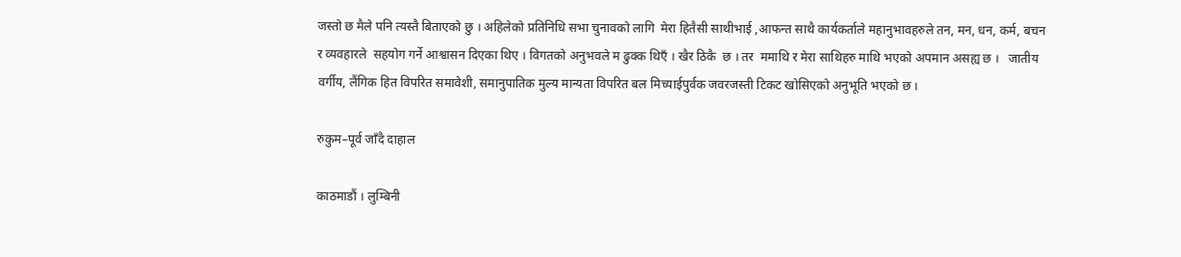जस्तो छ मैले पनि त्यस्तै बिताएको छु । अहिलेको प्रतिनिधि सभा चुनावको लागि  मेरा हितैसी साथीभाई ,आफन्त साथै कार्यकर्ताले महानुभावहरुले तन, मन, धन, कर्म, बचन र व्यवहारले  सहयोग गर्ने आश्वासन दिएका थिए । विगतको अनुभवले म ढुक्क थिएँ । खैर ठिकै  छ । तर  ममाथि र मेरा साथिहरु माथि भएको अपमान असह्य छ ।   जातीय वर्गीय, लैंगिक हित विपरित समावेशी, समानुपातिक मुल्य मान्यता विपरित बल मिच्याईपुर्वक जवरजस्ती टिकट खोसिएको अनुभूति भएको छ ।

रुकुम–पूर्व जाँदै दाहाल

काठमाडौं । लुम्बिनी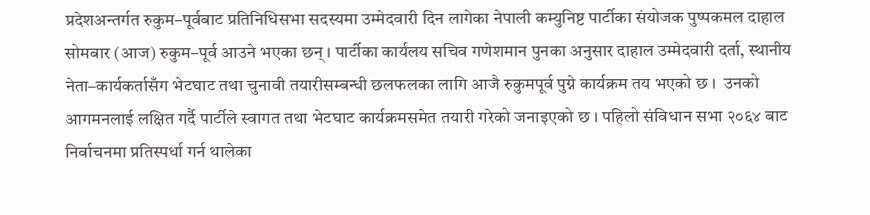प्रदेशअन्तर्गत रुकुम–पूर्वबाट प्रतिनिधिसभा सदस्यमा उम्मेदवारी दिन लागेका नेपाली कम्युनिष्ट पार्टीका संयोजक पुष्पकमल दाहाल सोमबार (आज) रुकुम–पूर्व आउने भएका छन् । पार्टीका कार्यलय सचिव गणेशमान पुनका अनुसार दाहाल उम्मेदवारी दर्ता, स्थानीय नेता–कार्यकर्तासँग भेटघाट तथा चुनावी तयारीसम्बन्धी छलफलका लागि आजै रुकुमपूर्व पुग्ने कार्यक्रम तय भएको छ ।  उनको आगमनलाई लक्षित गर्दै पार्टीले स्वागत तथा भेटघाट कार्यक्रमसमेत तयारी गरेको जनाइएको छ । पहिलो संविधान सभा २०६४ बाट निर्वाचनमा प्रतिस्पर्धा गर्न थालेका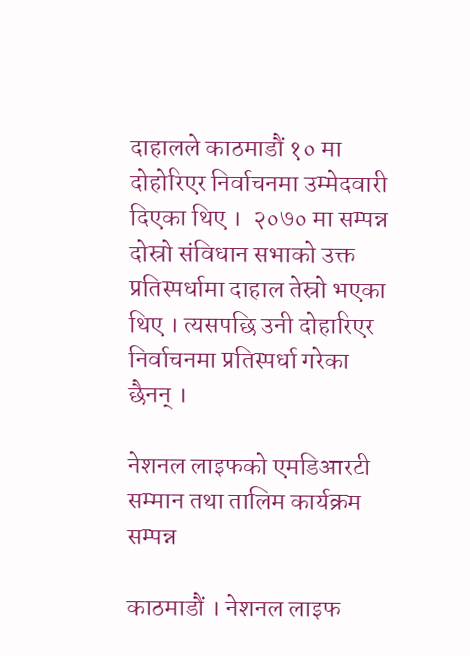दाहालले काठमाडौं १० मा दोहोरिएर निर्वाचनमा उम्मेदवारी दिएका थिए ।  २०७० मा सम्पन्न दोस्रो संविधान सभाको उक्त प्रतिस्पर्धामा दाहाल तेस्रो भएका थिए । त्यसपछि उनी दोहारिएर निर्वाचनमा प्रतिस्पर्धा गरेका छैनन् ।

नेशनल लाइफको एमडिआरटी सम्मान तथा तालिम कार्यक्रम सम्पन्न

काठमाडौं । नेशनल लाइफ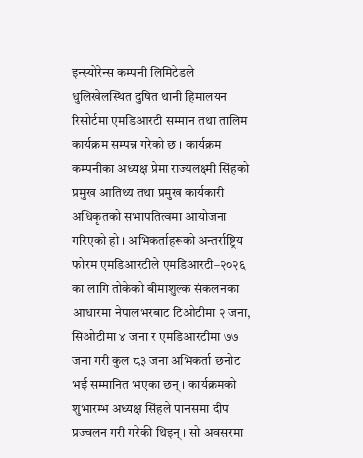इन्स्योरेन्स कम्पनी लिमिटेडले धुलिखेलस्थित दुषित थानी हिमालयन रिसोर्टमा एमडिआरटी सम्मान तथा तालिम कार्यक्रम सम्पन्न गरेको छ । कार्यक्रम कम्पनीका अध्यक्ष प्रेमा राज्यलक्ष्मी सिंहको प्रमुख आतिथ्य तथा प्रमुख कार्यकारी अधिकृतको सभापतित्वमा आयोजना गरिएको हो । अभिकर्ताहरूको अन्तर्राष्ट्रिय फोरम एमडिआरटीले एमडिआरटी–२०२६ का लागि तोकेको बीमाशुल्क संकलनका आधारमा नेपालभरबाट टिओटीमा २ जना, सिओटीमा ४ जना र एमडिआरटीमा ७७ जना गरी कुल ८३ जना अभिकर्ता छनोट भई सम्मानित भएका छन् । कार्यक्रमको शुभारम्भ अध्यक्ष सिंहले पानसमा दीप प्रज्वलन गरी गरेकी थिइन् । सो अवसरमा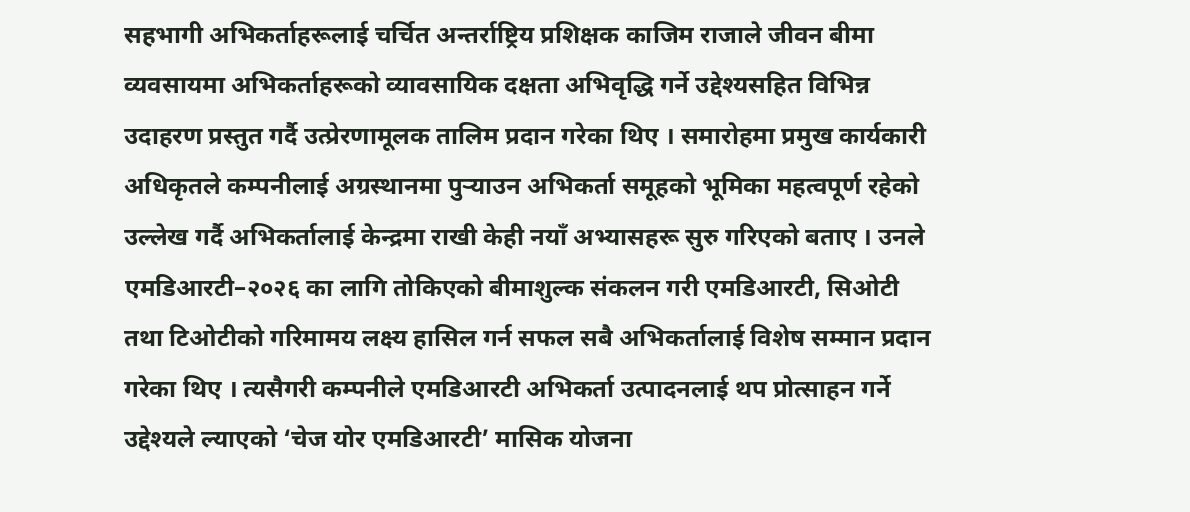सहभागी अभिकर्ताहरूलाई चर्चित अन्तर्राष्ट्रिय प्रशिक्षक काजिम राजाले जीवन बीमा व्यवसायमा अभिकर्ताहरूको व्यावसायिक दक्षता अभिवृद्धि गर्ने उद्देश्यसहित विभिन्न उदाहरण प्रस्तुत गर्दै उत्प्रेरणामूलक तालिम प्रदान गरेका थिए । समारोहमा प्रमुख कार्यकारी अधिकृतले कम्पनीलाई अग्रस्थानमा पुर्‍याउन अभिकर्ता समूहको भूमिका महत्वपूर्ण रहेको उल्लेख गर्दै अभिकर्तालाई केन्द्रमा राखी केही नयाँ अभ्यासहरू सुरु गरिएको बताए । उनले एमडिआरटी–२०२६ का लागि तोकिएको बीमाशुल्क संकलन गरी एमडिआरटी, सिओटी तथा टिओटीको गरिमामय लक्ष्य हासिल गर्न सफल सबै अभिकर्तालाई विशेष सम्मान प्रदान गरेका थिए । त्यसैगरी कम्पनीले एमडिआरटी अभिकर्ता उत्पादनलाई थप प्रोत्साहन गर्ने उद्देश्यले ल्याएको ‘चेज योर एमडिआरटी’ मासिक योजना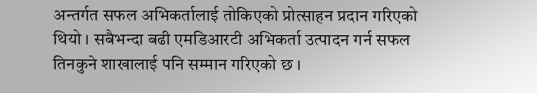अन्तर्गत सफल अभिकर्तालाई तोकिएको प्रोत्साहन प्रदान गरिएको थियो । सबैभन्दा बढी एमडिआरटी अभिकर्ता उत्पादन गर्न सफल तिनकुने शाखालाई पनि सम्मान गरिएको छ ।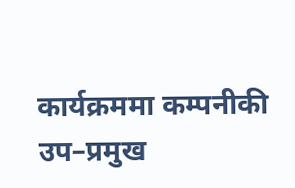कार्यक्रममा कम्पनीकी उप–प्रमुख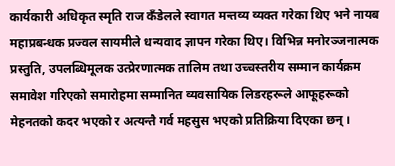कार्यकारी अधिकृत स्मृति राज कँडेलले स्वागत मन्तव्य व्यक्त गरेका थिए भने नायब महाप्रबन्धक प्रज्वल सायमीले धन्यवाद ज्ञापन गरेका थिए। विभिन्न मनोरञ्जनात्मक प्रस्तुति, उपलब्धिमूलक उत्प्रेरणात्मक तालिम तथा उच्चस्तरीय सम्मान कार्यक्रम समावेश गरिएको समारोहमा सम्मानित व्यवसायिक लिडरहरूले आफूहरूको मेहनतको कदर भएको र अत्यन्तै गर्व महसुस भएको प्रतिक्रिया दिएका छन् ।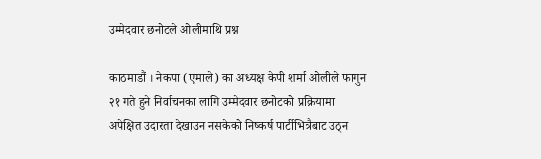उम्मेदवार छनोटले ओलीमाथि प्रश्न

काठमाडौं । नेकपा (एमाले) का अध्यक्ष केपी शर्मा ओलीले फागुन २१ गते हुने निर्वाचनका लागि उम्मेदवार छनोटको प्रक्रियामा अपेक्षित उदारता देखाउन नसकेको निष्कर्ष पार्टीभित्रैबाट उठ्न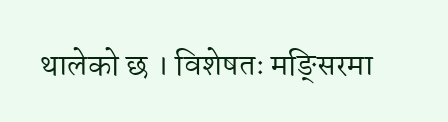थालेको छ । विशेषतः मङ्सिरमा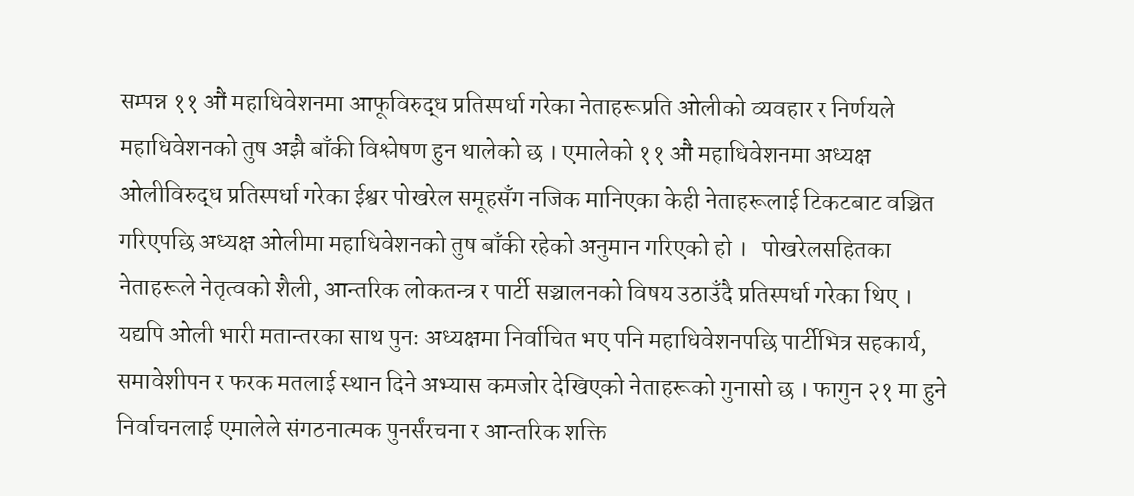सम्पन्न ११ औं महाधिवेशनमा आफूविरुद्ध प्रतिस्पर्धा गरेका नेताहरूप्रति ओलीको व्यवहार र निर्णयले महाधिवेशनको तुष अझै बाँकी विश्लेषण हुन थालेको छ । एमालेको ११ औं महाधिवेशनमा अध्यक्ष ओलीविरुद्ध प्रतिस्पर्धा गरेका ईश्वर पोखरेल समूहसँग नजिक मानिएका केही नेताहरूलाई टिकटबाट वञ्चित गरिएपछि अध्यक्ष ओलीमा महाधिवेशनको तुष बाँकी रहेको अनुमान गरिएको हो ।   पोखरेलसहितका नेताहरूले नेतृत्वको शैली, आन्तरिक लोकतन्त्र र पार्टी सञ्चालनको विषय उठाउँदै प्रतिस्पर्धा गरेका थिए । यद्यपि ओली भारी मतान्तरका साथ पुनः अध्यक्षमा निर्वाचित भए पनि महाधिवेशनपछि पार्टीभित्र सहकार्य, समावेशीपन र फरक मतलाई स्थान दिने अभ्यास कमजोर देखिएको नेताहरूको गुनासो छ । फागुन २१ मा हुने निर्वाचनलाई एमालेले संगठनात्मक पुनर्संरचना र आन्तरिक शक्ति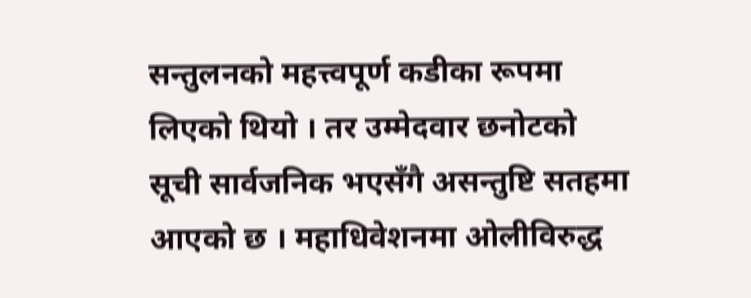सन्तुलनको महत्त्वपूर्ण कडीका रूपमा लिएको थियो । तर उम्मेदवार छनोटको  सूची सार्वजनिक भएसँगै असन्तुष्टि सतहमा आएको छ । महाधिवेशनमा ओलीविरुद्ध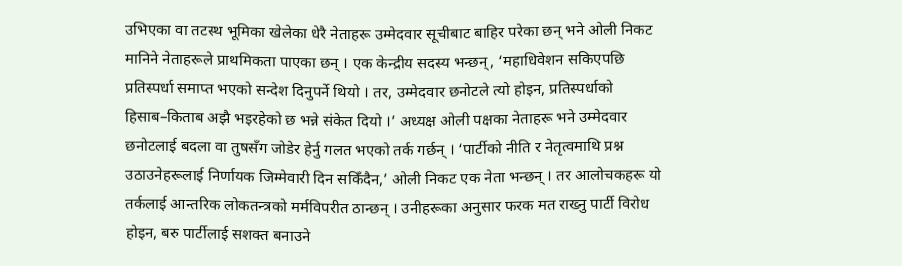उभिएका वा तटस्थ भूमिका खेलेका धेरै नेताहरू उम्मेदवार सूचीबाट बाहिर परेका छन् भने ओली निकट मानिने नेताहरूले प्राथमिकता पाएका छन् । एक केन्द्रीय सदस्य भन्छन्, ‘महाधिवेशन सकिएपछि प्रतिस्पर्धा समाप्त भएको सन्देश दिनुपर्ने थियो । तर, उम्मेदवार छनोटले त्यो होइन, प्रतिस्पर्धाको हिसाब–किताब अझै भइरहेको छ भन्ने संकेत दियो ।’ अध्यक्ष ओली पक्षका नेताहरू भने उम्मेदवार छनोटलाई बदला वा तुषसँग जोडेर हेर्नु गलत भएको तर्क गर्छन् । ‘पार्टीको नीति र नेतृत्वमाथि प्रश्न उठाउनेहरूलाई निर्णायक जिम्मेवारी दिन सकिँदैन,’ ओली निकट एक नेता भन्छन् । तर आलोचकहरू यो तर्कलाई आन्तरिक लोकतन्त्रको मर्मविपरीत ठान्छन् । उनीहरूका अनुसार फरक मत राख्नु पार्टी विरोध होइन, बरु पार्टीलाई सशक्त बनाउने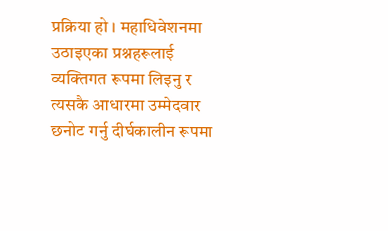प्रक्रिया हो । महाधिवेशनमा उठाइएका प्रश्नहरूलाई व्यक्तिगत रूपमा लिइनु र त्यसकै आधारमा उम्मेदवार छनोट गर्नु दीर्घकालीन रूपमा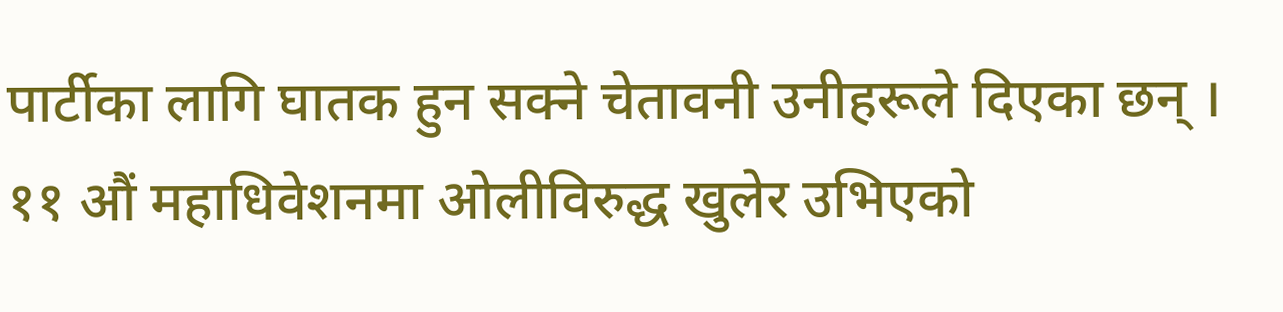पार्टीका लागि घातक हुन सक्ने चेतावनी उनीहरूले दिएका छन् । ११ औं महाधिवेशनमा ओलीविरुद्ध खुलेर उभिएको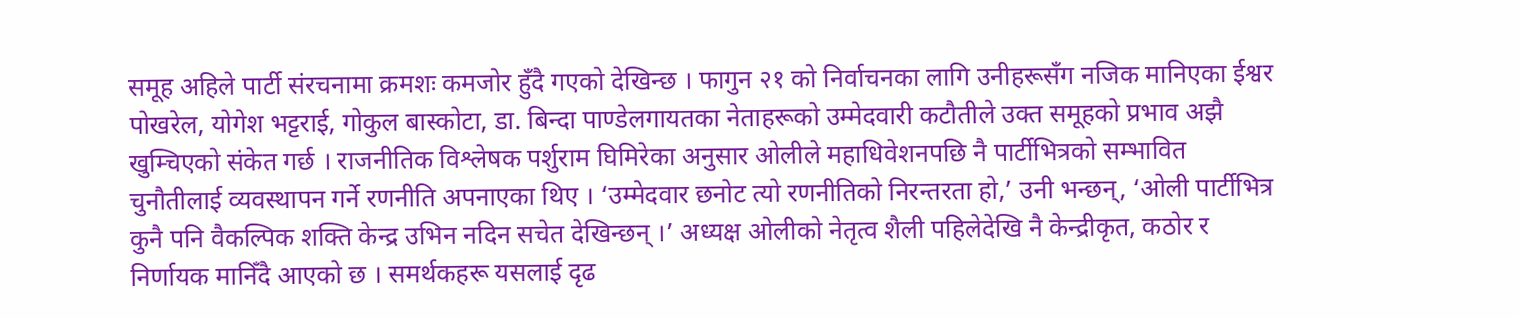समूह अहिले पार्टी संरचनामा क्रमशः कमजोर हुँदै गएको देखिन्छ । फागुन २१ को निर्वाचनका लागि उनीहरूसँग नजिक मानिएका ईश्वर पोखरेल, योगेश भट्टराई, गोकुल बास्कोटा, डा. बिन्दा पाण्डेलगायतका नेताहरूको उम्मेदवारी कटौतीले उक्त समूहको प्रभाव अझै खुम्चिएको संकेत गर्छ । राजनीतिक विश्लेषक पर्शुराम घिमिरेका अनुसार ओलीले महाधिवेशनपछि नै पार्टीभित्रको सम्भावित चुनौतीलाई व्यवस्थापन गर्ने रणनीति अपनाएका थिए । ‘उम्मेदवार छनोट त्यो रणनीतिको निरन्तरता हो,’ उनी भन्छन्, ‘ओली पार्टीभित्र कुनै पनि वैकल्पिक शक्ति केन्द्र उभिन नदिन सचेत देखिन्छन् ।’ अध्यक्ष ओलीको नेतृत्व शैली पहिलेदेखि नै केन्द्रीकृत, कठोर र निर्णायक मानिँदै आएको छ । समर्थकहरू यसलाई दृढ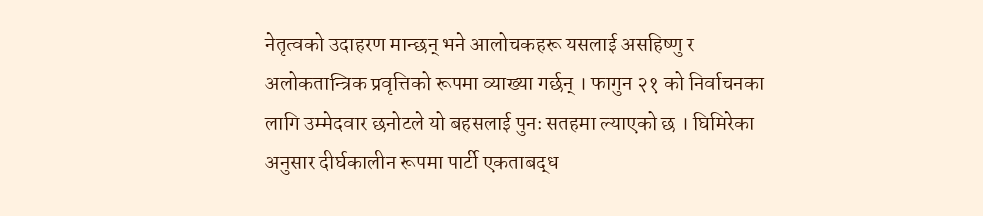नेतृत्वको उदाहरण मान्छन् भने आलोचकहरू यसलाई असहिष्णु र अलोकतान्त्रिक प्रवृत्तिको रूपमा व्याख्या गर्छन् । फागुन २१ को निर्वाचनका लागि उम्मेदवार छनोटले यो बहसलाई पुनः सतहमा ल्याएको छ । घिमिरेका अनुसार दीर्घकालीन रूपमा पार्टी एकताबद्ध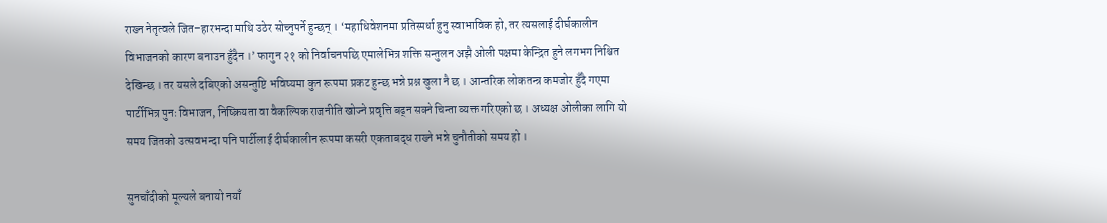राख्न नेतृत्वले जित–हारभन्दा माथि उठेर सोच्नुपर्ने हुन्छन् । ‘महाधिवेशनमा प्रतिस्पर्धा हुनु स्वाभाविक हो, तर त्यसलाई दीर्घकालीन विभाजनको कारण बनाउन हुँदैन ।’ फागुन २१ को निर्वाचनपछि एमालेभित्र शक्ति सन्तुलन अझै ओली पक्षमा केन्द्रित हुने लगभग निश्चित देखिन्छ । तर यसले दबिएको असन्तुष्टि भविष्यमा कुन रूपमा प्रकट हुन्छ भन्ने प्रश्न खुला नै छ । आन्तरिक लोकतन्त्र कमजोर हुँदै गएमा पार्टीभित्र पुनः विभाजन, निष्क्रियता वा वैकल्पिक राजनीति खोज्ने प्रवृत्ति बढ्न सक्ने चिन्ता व्यक्त गरिएको छ । अध्यक्ष ओलीका लागि यो समय जितको उत्सवभन्दा पनि पार्टीलाई दीर्घकालीन रूपमा कसरी एकताबद्ध राख्ने भन्ने चुनौतीको समय हो ।

सुनचाँदीको मूल्यले बनायो नयाँ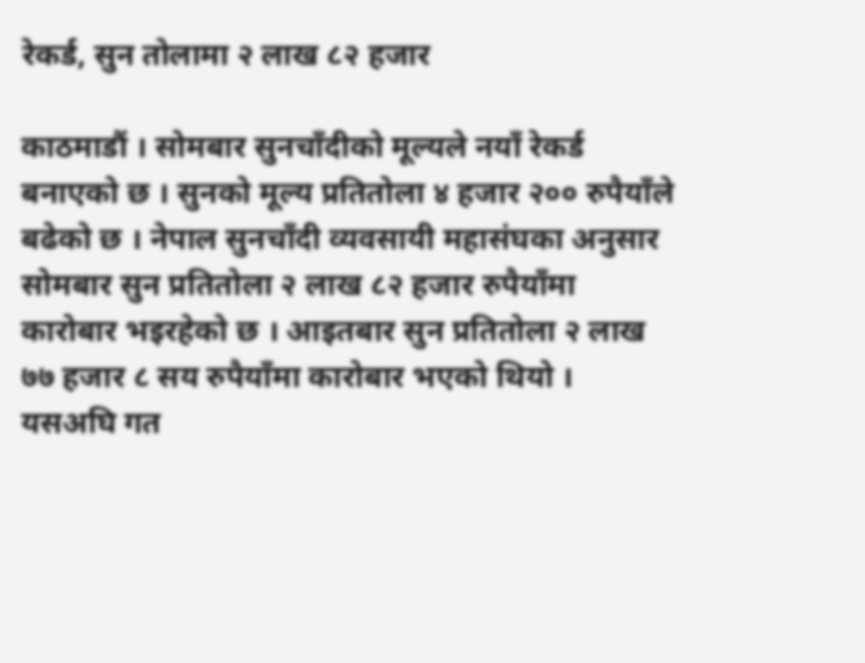रेकर्ड, सुन तोलामा २ लाख ८२ हजार

काठमाडौं । सोमबार सुनचाँदीको मूल्यले नयाँ रेकर्ड बनाएको छ । सुनको मूल्य प्रतितोला ४ हजार २०० रुपैयाँले बढेको छ । नेपाल सुनचाँदी व्यवसायी महासंघका अनुसार सोमबार सुन प्रतितोला २ लाख ८२ हजार रुपैयाँमा कारोबार भइरहेको छ । आइतबार सुन प्रतितोला २ लाख ७७ हजार ८ सय रुपैयाँमा कारोबार भएको थियो । यसअघि गत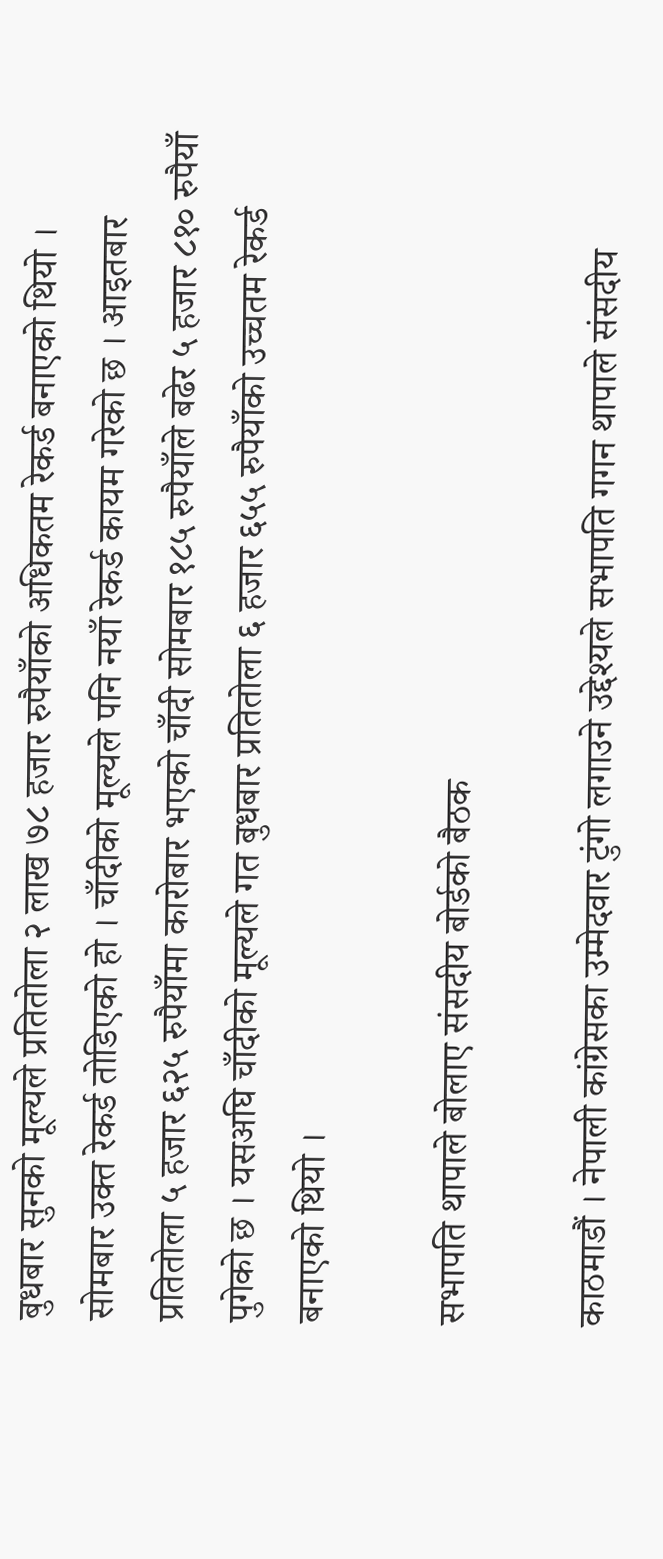बुधबार सुनको मूल्यले प्रतितोला २ लाख ७८ हजार रुपैयाँको अधिकतम रेकर्ड बनाएको थियो । सोमबार उक्त रेकर्ड तोडिएको हो । चाँदीको मूल्यले पनि नयाँ रेकर्ड कायम गरेको छ । आइतबार प्रतितोला ५ हजार ६२५ रुपैयाँमा कारोबार भएको चाँदी सोमबार १८५ रुपैयाँले बढेर ५ हजार ८१० रुपैयाँ पुगेको छ । यसअघि चाँदीको मूल्यले गत बुधबार प्रतितोला ६ हजार ६५५ रुपैयाँको उच्चतम रेकर्ड बनाएको थियो ।

सभापति थापाले बोलाए संसदीय बोर्डको बैठक

काठमाडौं । नेपाली कांग्रेसका उम्मेदवार टुंगो लगाउने उद्देश्यले सभापति गगन थापाले संसदीय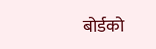बोर्डको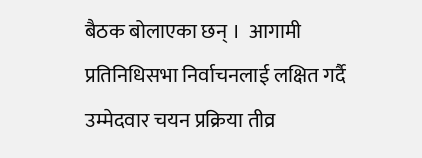बैठक बोलाएका छन् ।  आगामी प्रतिनिधिसभा निर्वाचनलाई लक्षित गर्दै उम्मेदवार चयन प्रक्रिया तीव्र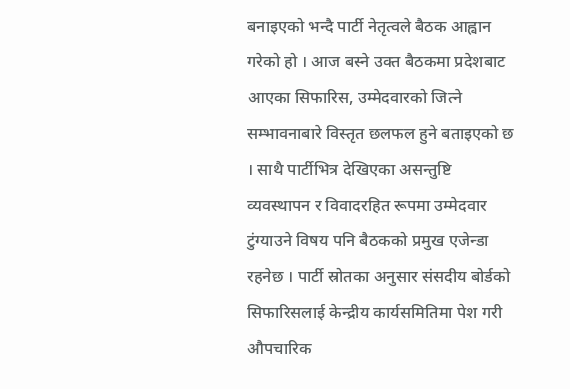बनाइएको भन्दै पार्टी नेतृत्वले बैठक आह्वान गरेको हो । आज बस्ने उक्त बैठकमा प्रदेशबाट आएका सिफारिस, उम्मेदवारको जित्ने सम्भावनाबारे विस्तृत छलफल हुने बताइएको छ । साथै पार्टीभित्र देखिएका असन्तुष्टि व्यवस्थापन र विवादरहित रूपमा उम्मेदवार टुंग्याउने विषय पनि बैठकको प्रमुख एजेन्डा रहनेछ । पार्टी स्रोतका अनुसार संसदीय बोर्डको सिफारिसलाई केन्द्रीय कार्यसमितिमा पेश गरी औपचारिक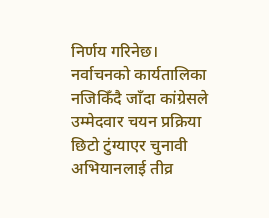निर्णय गरिनेछ।  नर्वाचनको कार्यतालिका नजिकिँदै जाँदा कांग्रेसले उम्मेदवार चयन प्रक्रिया छिटो टुंग्याएर चुनावी अभियानलाई तीव्र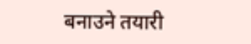बनाउने तयारी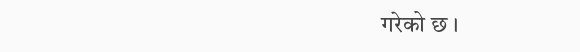गरेको छ ।